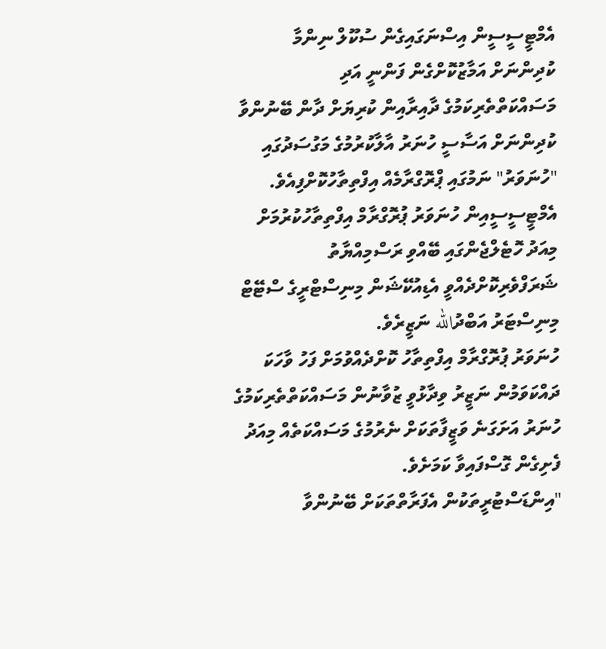އެމްޓީސީސީން އިސްނަގައިގެން ސުކޫލް ނިންމާ ކުދިންނަށް އަމާޒުކޮށްގެން ފަންނީ އަދި މަސައްކަތްތެރިކަމުގެ ދާއިރާއިން ކުރިޔަށް ދާން ބޭނުންވާ ކުދިންނަށް އަސާސީ ހުނަރު އާލާކުރުމުގެ މަގުސަދުގައި "ހުނަވަރު" ނަމުގައި ޕްރޮގްރާމެއް އިފްތިތާހުކޮށްފިއެވެ.
އެމްޓީސީސީއިން ހުނަވަރު ޕުރޮގްރާމް އިފްތިތާހުކުރުމަށް މިއަދު ހޮޓެލްޖެންގައި ބޭއްވި ރަސްމިއްޔާތު ޝަރަފްވެރިކޮށްދެއްވީ އެޑިއުކޭޝަން މިނިސްޓްރީގެ ސްޓޭޓް މިނިސްޓަރު އަބްދުالله ނަޒީރެވެ.
ހުނަވަރު ޕުރޮގްރާމް އިފްތިތާހު ކޮށްދެއްވުމަށް ފަހު ވާހަކަ ދައްކަވަމުން ނަޒީރު ވިދާޅުވީ ޒުވާނުން މަސައްކަތްތެރިކަމުގެ ހުނަރު އަށަގަނެ ވަޒީފާތަކަށް ނެރުމުގެ މަސައްކަތެއް މިއަދު ފެށިގެން ގޮސްފައިވާ ކަމަށެވެ.
"އިންޑަސްޓުރީތަކުން އެފަރާތްތަކަށް ބޭނުންވާ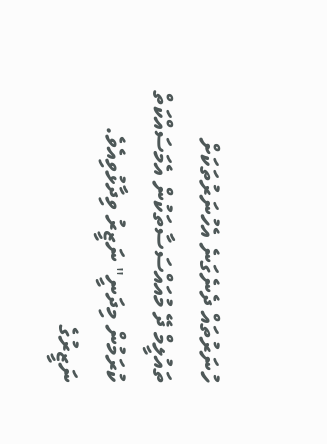ހުނަރުތައް ދެނެގަނެ އެހުނަރުތަކަށް ތައުލީމް ދޭ މުއައްސަސާތަކުން އެމަސައްކަތް ކުރަމުން މިދަނީ" ނަޒީރު ވިދާޅުވިއެވެ.
ނަޒީރުގެ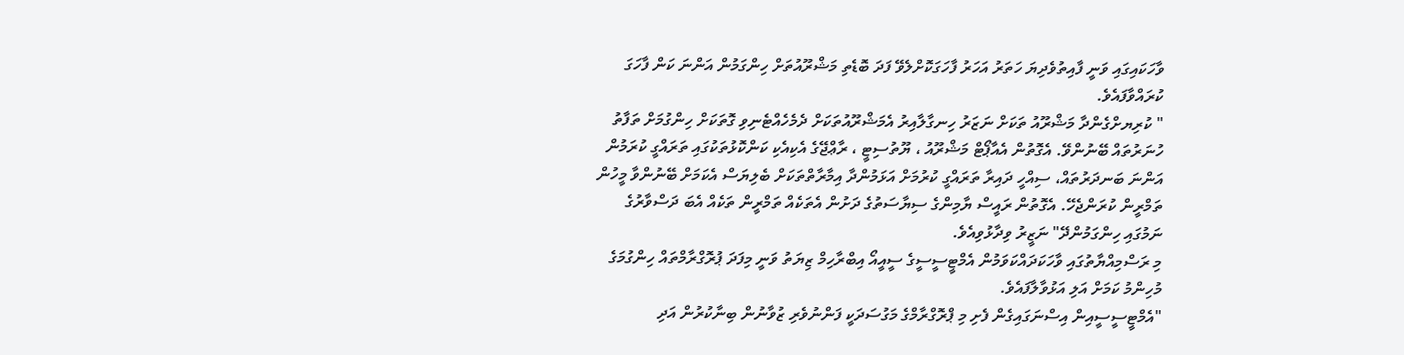ވާހަކައިގައި ވަނީ ފާއިތުވެދިޔަ ހަތަރު އަހަރު ފާހަގަކޮށްލެވޭ ފަދަ ބޮޑެތި މަޝްރޫއުތަށް ހިންގަމުން އަންނަ ކަން ފާހަގަ ކުރައްވާފައެވެ.
" ކުރިޔށްގެންދާ މަޝްރޫއު ތަކަށް ނަޒަރު ހިނގާލާއިރު އެމަޝްރޫއުތަކަށް ދެމެހެއްޓެނިވި ގޮތަކަށް ހިންގުމަށް ތަފާތު ހުނަރުތައް ބޭނުންވޭ. އެގޮތުން އެއާޕޯޓް މަޝްރޫއު ، ޔޫތުސިޓީ ، ރާޢްޖޭގެ އެކިއެކި ކަންކޮޅުތަކުގައި ތަރައްގީ ކުރަމުން އަންނަ ބަނދަރުތައް، ސިއްހީ ދައިރާ ތަރައްގީ ކުރުމަށް އަޅަމުންދާ އިމާރާތްތަކަށް ބެލިޔަސް އެކަމަށް ބޭނުންވާ މީހުން ތަމްރީން ކުރަންޖެހޭ. އެގޮތުން ރައީސް ޔާމިންގެ ސިޔާސަތުގެ ދަށުން އެތަކެއް ތަމްރީން ތަކެއް އެބަ ދަސްވާރުގެ ނަމުގައި ހިންގަމުންދޭ" ނަޒީރު ވިދާޅުވިއެވެ.
މި ރަސްމިއްޔާތުގައި ވާހަކަދައްކަވަމުން އެމްޓީސީސީގެ ސީއީއޯ އިބްރާހިމް ޒިޔަތު ވަނީ މިފަދަ ޕުރޮގްރާމްތައް ހިންގުމަގެ މުހިންމު ކަމަށް އަލި އަޅުވާލާފައެވެ.
"އެމްޓީސީސީއިން އިސްނަގައިގެން ފެށި މި ޕްރޮގްރާމްގެ މަގުސަދަކީ ފަންނުވެރި ޒުވާނުން ބިނާކުރުން އަދި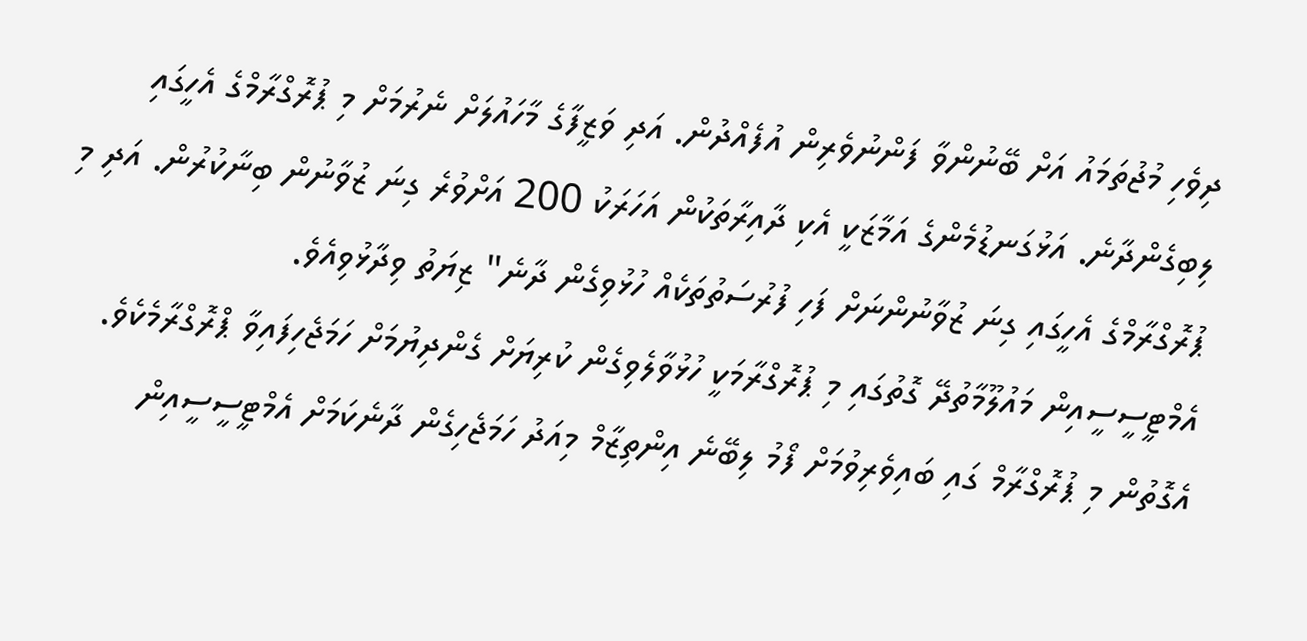ދިވެހި މުޖުތަމައު އަށް ބޭނުންވާ ފަންނުވެރިން އުފެއްދުން. އަދި ވަޒީފާގެ މާހައުލަށް ނެރުމަށް މި ޕުރޮގްރާމްގެ އެހީގައި ލިބިގެންދާނެ. އަޅުގަނޑުމެންގެ އަމާޒަކީ އެކި ދާއިރާތަކުން އަހަރަކު 200 އަށްވުރެ ގިނަ ޒުވާނުން ބިނާކުރުން. އަދި މި ޕުރޮގްރާމްގެ އެހީގައި ގިނަ ޒުވާނުންނަށް ފަހި ފުރުސަތުތަކެއް ހުޅުވިގެން ދާނެ" ޒިޔަތު ވިދާޅުވިއެވެ.
އެމްޓީސީސީއިން މައުލޫމާތުދޭ ގޮތުގައި މި ޕުރޮގްރާމަކީ ހުޅުވާލެވިގެން ކުރިޔަށް ގެންދިޔުމަށް ހަމަޖެހިފައިވާ ޕްރޮގްރާމެކެވެ. އެގޮތުން މި ޕުރޮގްރާމް ގައި ބައިވެރިވުމަށް ފޯމު ލިބޭނެ އިންތިޒާމް މިއަދު ހަމަޖެހިގެން ދާނެކަމަށް އެމްޓީސީސީއިން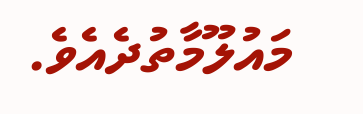މައުލޫމާތުދެއެވެ.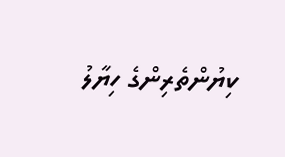ކިޔުންތެރިންގެ ހިޔާލު